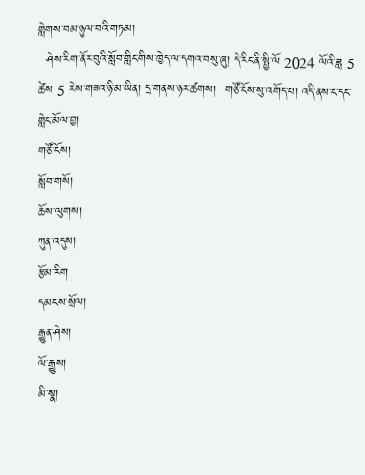གླེགས་བམ་ཉུལ་བའི་གཏམ།
  ཤེས་རིག་ནོར་བུའི་སློབ་གླིང་གིས་ཁྱེད་ལ་དགའ་བསུ་ཞུ། དེ་རིང་ནི་སྤྱི་ལོ 2024 ལོའི་ཟླ 5 ཚེས 5 རེས་གཟའ་ཉི་མ་ཡིན། དྲ་གནས་ཉར་ཚགས།  གཙོ་ངོས་སུ་འགོད་པ། འདི་ནས་ང་དང་གླེང་མོལ་བྱ།
གཙོ་ངོས།
སློབ་གསོ།
ཆོས་ལུགས།
ཀུན་འདུས།
རྩོམ་རིག
དམངས་སྲོལ།
རྒྱུན་ཤེས།
ལོ་རྒྱུས།
མི་སྣ།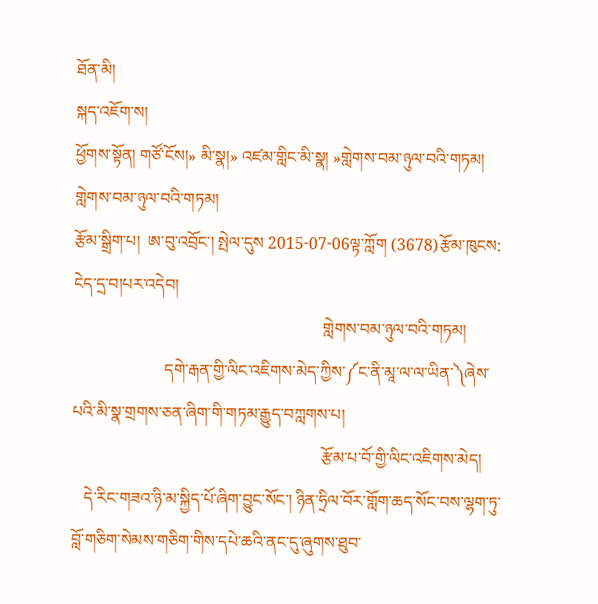ཐོན་མི།
སྐད་འཇོག་ས།
ཕྱོགས་སྟོན། གཙོ་ངོས།» མི་སྣ།» འཛམ་གླིང་མི་སྣ། »གླེགས་བམ་ཉུལ་བའི་གཏམ།
གླེགས་བམ་ཉུལ་བའི་གཏམ།
རྩོམ་སྒྲིག་པ།  ཨ་བུ་འབྲོང་། སྤེལ་དུས 2015-07-06ལྟ་ཀློག (3678)རྩོམ་ཁུངས: ངེད་དྲ་བ།པར་འདེབ།
                                                            གླེགས་བམ་ཉུལ་བའི་གཏམ།
                      དགེ་རྒན་གྱི་ལིང་འཇིགས་མེད་ཀྱིས་༼ང་ནི་མཱ་ལ་ལ་ཡིན་༽ཞེས་པའི་མི་སྣ་གྲགས་ཅན་ཞིག་གི་གཏམ་རྒྱུད་བཀླགས་པ།
                                                            རྩོམ་པ་བོ་གྱི་ལིང་འཇིགས་མེད།
   དེ་རིང་གཟའ་ཉི་མ་སྐྱིད་པོ་ཞིག་བྱུང་སོང་། ཉིན་ཧྲིལ་བོར་གློག་ཆད་སོང་བས་ལྷག་ཏུ་བློ་གཅིག་སེམས་གཅིག་གིས་དཔེ་ཆའི་ནང་དུ་ཞུགས་ཐུབ་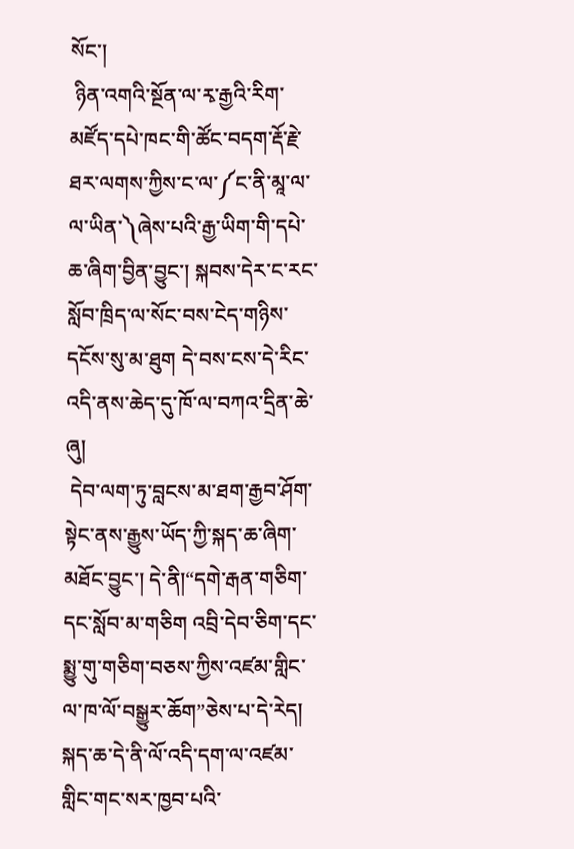སོང་།
 ཉིན་འགའི་སྔོན་ལ་རྭ་རྒྱའི་རིག་མཛོད་དཔེ་ཁང་གི་ཚོང་བདག་རྡོ་རྗེ་ཐར་ལགས་ཀྱིས་ང་ལ་༼ང་ནི་མཱ་ལ་ལ་ཡིན་༽ཞེས་པའི་རྒྱ་ཡིག་གི་དཔེ་ཆ་ཞིག་བྱིན་བྱུང་། སྐབས་དེར་ང་རང་སློབ་ཁྲིད་ལ་སོང་བས་ངེད་གཉིས་དངོས་སུ་མ་ཐུག དེ་བས་ངས་དེ་རིང་འདི་ནས་ཆེད་དུ་ཁོ་ལ་བཀའ་དྲིན་ཆེ་ཞུ།
 དེབ་ལག་ཏུ་བླངས་མ་ཐག་རྒྱབ་ཤོག་སྟེང་ནས་རྒྱུས་ཡོད་ཀྱི་སྐད་ཆ་ཞིག་མཐོང་བྱུང་། དེ་ནི།“དགེ་རྒན་གཅིག་དང་སློབ་མ་གཅིག འབྲི་དེབ་ཅིག་དང་སྨྱུ་གུ་གཅིག་བཅས་ཀྱིས་འཛམ་གླིང་ལ་ཁ་ལོ་བསྒྱུར་ཆོག”ཅེས་པ་དེ་རེད། སྐད་ཆ་དེ་ནི་ལོ་འདི་དག་ལ་འཛམ་གླིང་གང་སར་ཁྱབ་པའི་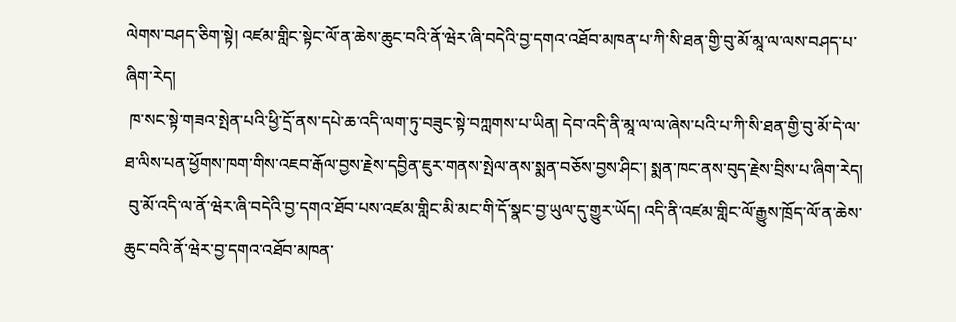ལེགས་བཤད་ཅིག་སྟེ། འཛམ་གླིང་སྟེང་ལོ་ན་ཆེས་ཆུང་བའི་ནོ་ཝེར་ཞི་བདེའི་བྱ་དགའ་འཐོབ་མཁན་པ་ཀི་སི་ཐན་གྱི་བུ་མོ་མཱ་ལ་ལས་བཤད་པ་ཞིག་རེད།
 ཁ་སང་སྟེ་གཟའ་སྤེན་པའི་ཕྱི་དྲོ་ནས་དཔེ་ཆ་འདི་ལག་ཏུ་བཟུང་སྟེ་བཀླགས་པ་ཡིན། དེབ་འདི་ནི་མཱ་ལ་ལ་ཞེས་པའི་པ་ཀི་སི་ཐན་གྱི་བུ་མོ་དེ་ལ་ཐ་ལིས་པན་ཕྱོགས་ཁག་གིས་འཇབ་རྒོལ་བྱས་རྗེས་དབྱིན་ཇུར་གནས་སྤེལ་ནས་སྨན་བཅོས་བྱས་ཤིང་། སྨན་ཁང་ནས་བུད་རྗེས་བྲིས་པ་ཞིག་རེད།
 བུ་མོ་འདི་ལ་ནོ་ཝེར་ཞི་བདེའི་བྱ་དགའ་ཐོབ་པས་འཛམ་གླིང་མི་མང་གི་དོ་སྣང་བྱ་ཡུལ་དུ་གྱུར་ཡོད། འདི་ནི་འཛམ་གླིང་ལོ་རྒྱུས་ཁྲོད་ལོ་ན་ཆེས་ཆུང་བའི་ནོ་ཝེར་བྱ་དགའ་འཐོབ་མཁན་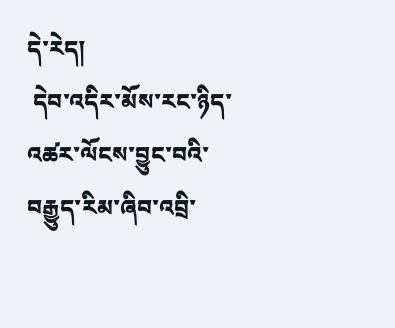དེ་རེད།
 དེབ་འདིར་མོས་རང་ཉིད་འཚར་ལོངས་བྱུང་བའི་བརྒྱུད་རིམ་ཞིབ་འབྲི་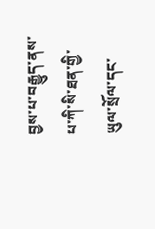བྱས་པ་བརྒྱུད་ནས་པ་ཀི་སི་ཐན་གྱི་ཡུལ་སྲོལ་དང་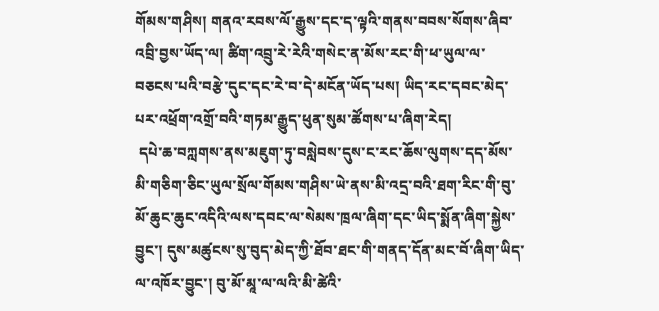གོམས་གཤིས། གནའ་རབས་ལོ་རྒྱུས་དང་ད་ལྟའི་གནས་བབས་སོགས་ཞིབ་འབྲི་བྱས་ཡོད་ལ། ཚིག་འབྲུ་རེ་རེའི་གསེང་ན་མོས་རང་གི་ཕ་ཡུལ་ལ་བཅངས་པའི་བརྩེ་དུང་དང་རེ་བ་དེ་མངོན་ཡོད་པས། ཡིད་རང་དབང་མེད་པར་འཕྲོག་འགྲོ་བའི་གཏམ་རྒྱུད་ཕུན་སུམ་ཚོགས་པ་ཞིག་རེད།
 དཔེ་ཆ་བཀླགས་ནས་མཇུག་ཏུ་བསླེབས་དུས་ང་རང་ཆོས་ལུགས་དད་མོས་མི་གཅིག་ཅིང་ཡུལ་སྲོལ་གོམས་གཤིས་ཡེ་ནས་མི་འདྲ་བའི་ཐག་རིང་གི་བུ་མོ་ཆུང་ཆུང་འདིའི་ལས་དབང་ལ་སེམས་ཁྲལ་ཞིག་དང་ཡིད་སྨོན་ཞིག་སྐྱེས་བྱུང་། དུས་མཚུངས་སུ་བུད་མེད་ཀྱི་ཐོབ་ཐང་གི་གནད་དོན་མང་བོ་ཞིག་ཡིད་ལ་འཁོར་བྱུང་། བུ་མོ་མཱ་ལ་ལའི་མི་ཚེའི་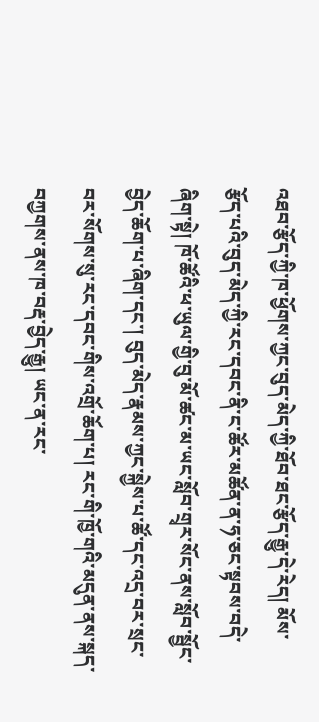འཐབ་རྩོད་ཀྱི་ཁ་ཕྱོགས་ཀྱང་བུད་མེད་ཀྱི་ཐོབ་ཐང་རྩོད་རྒྱུ་དེ་རེད། མོས་རྩོད་པའི་བུད་མེད་ཀྱི་རང་དབང་ནི་ང་ཚོར་མཚོན་ན་ཧ་ཅང་སྟབས་བདེ་ཞིག་སྟེ། ཁོ་ཚོའི་ཕ་ཡུལ་གྱི་བུ་མོ་ཚང་མ་ཡང་སློབ་གྲྭར་སོང་ནས་སློབ་སྦྱོང་བྱེད་ཆོག་པ་ཞིག་དང་། བུད་མེད་རྣམས་ཀྱང་སྐྱེས་པ་ཚོ་དང་འདྲ་བར་སྲང་བར་སོགས་སུ་རང་དབང་གིས་འགྲོ་ཆོག་པ། རང་གི་ཁྱོ་གའི་མདུན་ནས་སྐད་བཀྱགས་ནས་ཁ་བརྡ་བྱེད་རྒྱུ། ཡང་ན་རང་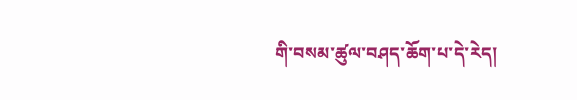གི་བསམ་ཚུལ་བཤད་ཆོག་པ་དེ་རེད།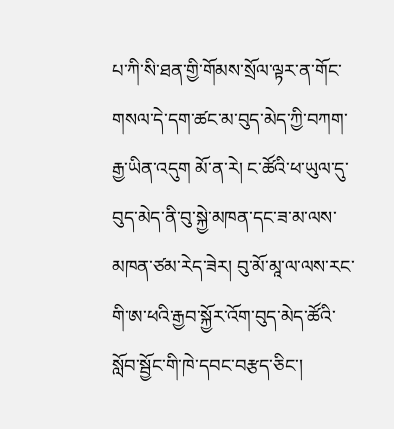པ་ཀི་སི་ཐན་གྱི་གོམས་སྲོལ་ལྟར་ན་གོང་གསལ་དེ་དག་ཚང་མ་བུད་མེད་ཀྱི་བཀག་རྒྱ་ཡིན་འདུག མོ་ན་རེ། ང་ཚོའི་ཕ་ཡུལ་དུ་བུད་མེད་ནི་བུ་སྐྱེ་མཁན་དང་ཟ་མ་ལས་མཁན་ཙམ་རེད་ཟེར། བུ་མོ་མཱ་ལ་ལས་རང་གི་ཨ་ཕའི་རྒྱབ་སྐྱོར་འོག་བུད་མེད་ཚོའི་སློབ་སྦྱོང་གི་ཁེ་དབང་བརྩད་ཅིང་།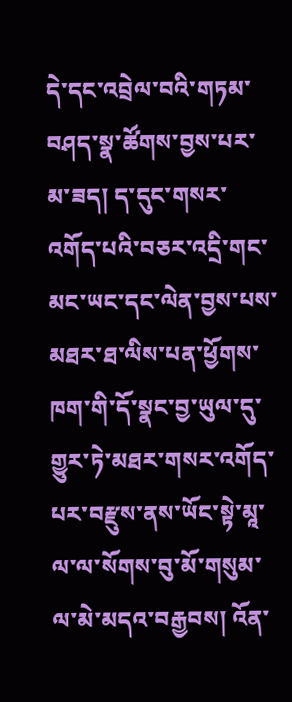དེ་དང་འབྲེལ་བའི་གཏམ་བཤད་སྣ་ཚོགས་བྱས་པར་མ་ཟད། ད་དུང་གསར་འགོད་པའི་བཅར་འདྲི་གང་མང་ཡང་དང་ལེན་བྱས་པས་མཐར་ཐ་ལིས་པན་ཕྱོགས་ཁག་གི་དོ་སྣང་བྱ་ཡུལ་དུ་གྱུར་ཏེ་མཐར་གསར་འགོད་པར་བརྫུས་ནས་ཡོང་སྟེ་མཱ་ལ་ལ་སོགས་བུ་མོ་གསུམ་ལ་མེ་མདའ་བརྒྱབས། འོན་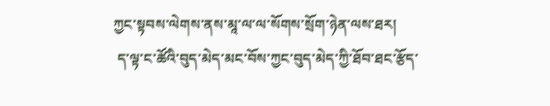ཀྱང་སྟབས་ལེགས་ནས་མཱ་ལ་ལ་སོགས་སྲོག་ཉེན་ལས་ཐར།
 ད་ལྟ་ང་ཚོའི་བུད་མེད་མང་བོས་ཀྱང་བུད་མེད་ཀྱི་ཐོབ་ཐང་རྩོད་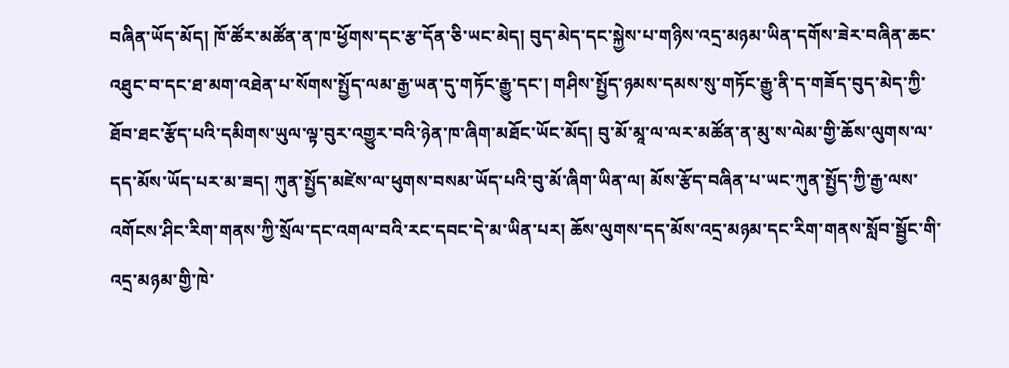བཞིན་ཡོད་མོད། ཁོ་ཚོར་མཚོན་ན་ཁ་ཕྱོགས་དང་རྩ་དོན་ཅི་ཡང་མེད། བུད་མེད་དང་སྐྱེས་པ་གཉིས་འདྲ་མཉམ་ཡིན་དགོས་ཟེར་བཞིན་ཆང་འཐུང་བ་དང་ཐ་མག་འཐེན་པ་སོགས་སྤྱོད་ལམ་རྒྱ་ཡན་དུ་གཏོང་རྒྱུ་དང་། གཤིས་སྤྱོད་ཉམས་དམས་སུ་གཏོང་རྒྱུ་ནི་ད་གཟོད་བུད་མེད་ཀྱི་ཐོབ་ཐང་རྩོད་པའི་དམིགས་ཡུལ་ལྟ་བུར་འགྱུར་བའི་ཉེན་ཁ་ཞིག་མཐོང་ཡོང་མོད། བུ་མོ་མཱ་ལ་ལར་མཚོན་ན་མུ་ས་ལེམ་གྱི་ཆོས་ལུགས་ལ་དད་མོས་ཡོད་པར་མ་ཟད། ཀུན་སྤྱོད་མཛེས་ལ་ཕུགས་བསམ་ཡོད་པའི་བུ་མོ་ཞིག་ཡིན་ལ། མོས་རྩོད་བཞིན་པ་ཡང་ཀུན་སྤྱོད་ཀྱི་རྒྱ་ལས་འགོངས་ཤིང་རིག་གནས་ཀྱི་སྲོལ་དང་འགལ་བའི་རང་དབང་དེ་མ་ཡིན་པར། ཆོས་ལུགས་དད་མོས་འདྲ་མཉམ་དང་རིག་གནས་སློབ་སྦྱོང་གི་འདྲ་མཉམ་གྱི་ཁེ་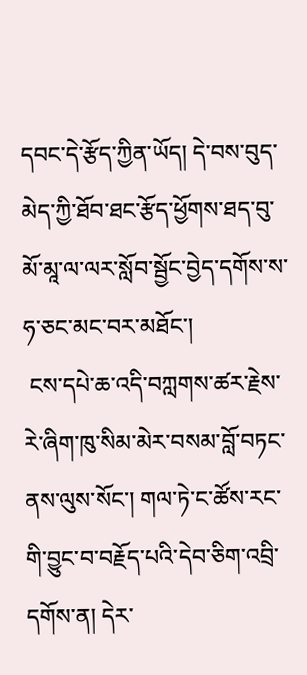དབང་དེ་རྩོད་ཀྱིན་ཡོད། དེ་བས་བུད་མེད་ཀྱི་ཐོབ་ཐང་རྩོད་ཕྱོགས་ཐད་བུ་མོ་མཱ་ལ་ལར་སློབ་སྦྱོང་བྱེད་དགོས་ས་ཧ་ཅང་མང་བར་མཐོང་།
 ངས་དཔེ་ཆ་འདི་བཀླགས་ཚར་རྗེས་རེ་ཞིག་ཁུ་སིམ་མེར་བསམ་བློ་བཏང་ནས་ལུས་སོང་། གལ་ཏེ་ང་ཚོས་རང་གི་བྱུང་བ་བརྗོད་པའི་དེབ་ཅིག་འབྲི་དགོས་ན། དེར་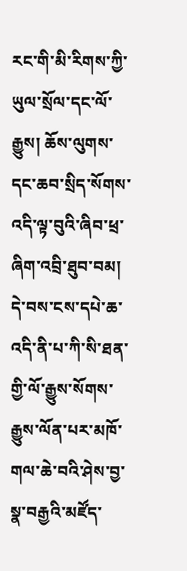རང་གི་མི་རིགས་ཀྱི་ཡུལ་སྲོལ་དང་ལོ་རྒྱུས། ཆོས་ལུགས་དང་ཆབ་སྲིད་སོགས་འདི་ལྟ་བུའི་ཞིབ་ཕྲ་ཞིག་འབྲི་ཐུབ་བམ། དེ་བས་ངས་དཔེ་ཆ་འདི་ནི་པ་ཀི་སི་ཐན་གྱི་ལོ་རྒྱུས་སོགས་རྒྱུས་ལོན་པར་མཁོ་གལ་ཆེ་བའི་ཤེས་བྱ་སྣ་བརྒྱའི་མཛོད་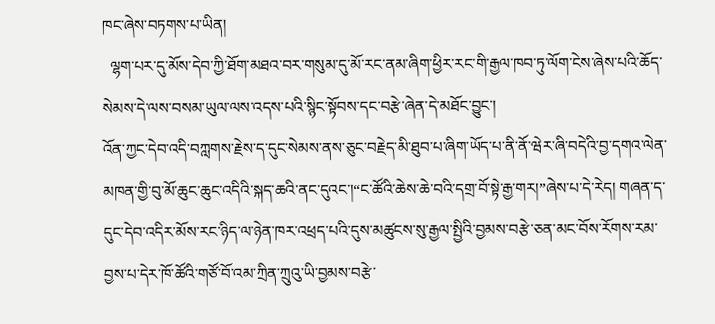ཁང་ཞེས་བཏགས་པ་ཡིན།
  ལྷག་པར་དུ་མོས་དེབ་ཀྱི་ཐོག་མཐའ་བར་གསུམ་དུ་མོ་རང་ནམ་ཞིག་ཕྱིར་རང་གི་རྒྱལ་ཁབ་ཏུ་ལོག་ངེས་ཞེས་པའི་ཆོད་སེམས་དེ་ལས་བསམ་ཡུལ་ལས་འདས་པའི་སྙིང་སྟོབས་དང་བརྩེ་ཞེན་དེ་མཐོང་བྱུང་།
འོན་ཀྱང་དེབ་འདི་བཀླགས་རྗེས་ད་དུང་སེམས་ནས་ཅུང་བརྗེད་མི་ཐུབ་པ་ཞིག་ཡོད་པ་ནི་ནོ་ཝེར་ཞི་བདེའི་བྱ་དགའ་ལེན་མཁན་གྱི་བུ་མོ་ཆུང་ཆུང་འདིའི་སྐད་ཆའི་ནང་དུའང་།“ང་ཚོའི་ཆེས་ཆེ་བའི་དགྲ་བོ་སྟེ་རྒྱ་གར།”ཞེས་པ་དེ་རེད། གཞན་ད་དུང་དེབ་འདིར་མོས་རང་ཉིད་ལ་ཉེན་ཁར་འཕྲད་པའི་དུས་མཚུངས་སུ་རྒྱལ་སྤྱིའི་བྱམས་བརྩེ་ཅན་མང་བོས་རོགས་རམ་བྱས་པ་དེར་ཁོ་ཚོའི་གཙོ་བོ་འམ་ཀྲིན་ཀྲུའུ་ཡི་བྱམས་བརྩེ་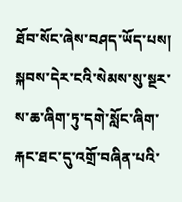ཐོབ་སོང་ཞེས་བཤད་ཡོད་པས། སྐབས་དེར་ངའི་སེམས་སུ་སྔར་ས་ཆ་ཞིག་ཏུ་དགེ་སློང་ཞིག་རྐང་ཐང་དུ་འགྲོ་བཞིན་པའི་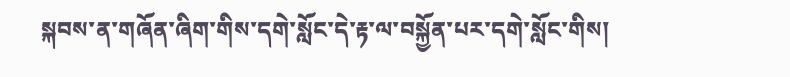སྐབས་ན་གཞོན་ཞིག་གིས་དགེ་སློང་དེ་རྟ་ལ་བསྐྱོན་པར་དགེ་སློང་གིས།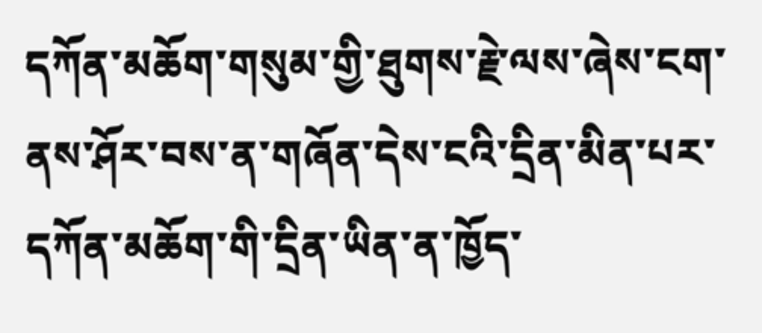དཀོན་མཆོག་གསུམ་གྱི་ཐུགས་རྗེ་ལས་ཞེས་ངག་ནས་ཤོར་བས་ན་གཞོན་དེས་ངའི་དྲིན་མིན་པར་དཀོན་མཆོག་གི་དྲིན་ཡིན་ན་ཁྱོད་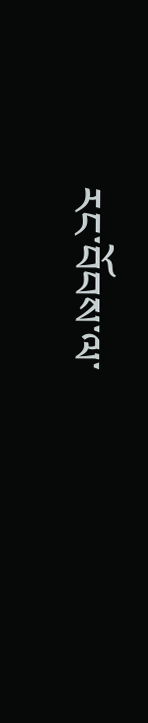རང་བོབས་ལ་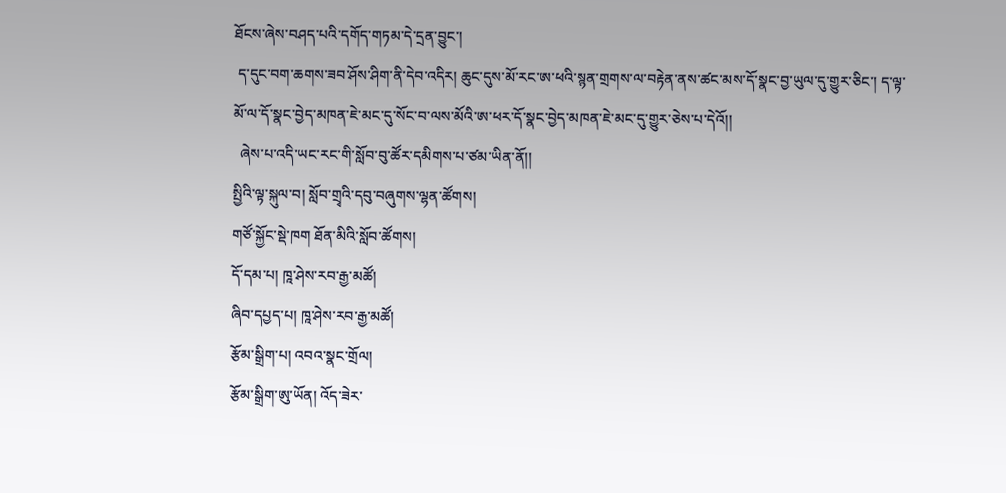ཐོངས་ཞེས་བཤད་པའི་དགོད་གཏམ་དེ་དྲན་བྱུང་།
 ད་དུང་བག་ཆགས་ཟབ་ཤོས་ཤིག་ནི་དེབ་འདིར། ཆུང་དུས་མོ་རང་ཨ་ཕའི་སྙན་གྲགས་ལ་བརྟེན་ནས་ཚང་མས་དོ་སྣང་བྱ་ཡུལ་དུ་གྱུར་ཅིང་། ད་ལྟ་མོ་ལ་དོ་སྣང་བྱེད་མཁན་ཇེ་མང་དུ་སོང་བ་ལས་མོའི་ཨ་ཕར་དོ་སྣང་བྱེད་མཁན་ཇེ་མང་དུ་གྱུར་ཅེས་པ་དེའོ།།
  ཞེས་པ་འདི་ཡང་རང་གི་སློབ་བུ་ཚོར་དམིགས་པ་ཙམ་ཡིན་ནོ།།
སྤྱིའི་ལྟ་སྐུལ་བ། སློབ་གྲྭའི་དབུ་བཞུགས་ལྷན་ཚོགས།
གཙོ་སྐྱོང་སྡེ་ཁག ཐོན་མིའི་སློབ་ཚོགས།
དོ་དམ་པ། ཁཱ་ཤེས་རབ་རྒྱ་མཚོ།
ཞིབ་དཔྱད་པ། ཁཱ་ཤེས་རབ་རྒྱ་མཚོ།
རྩོམ་སྒྲིག་པ། འབའ་སྣང་གྲོལ།
རྩོམ་སྒྲིག་ཨུ་ཡོན། འོད་ཟེར་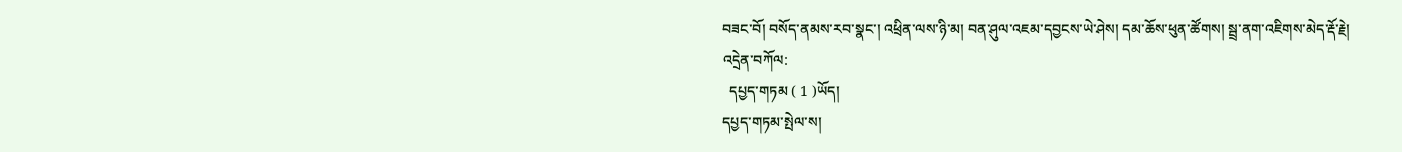བཟང་བོ། བསོད་ནམས་རབ་སྣང་། འཕྲིན་ལས་ཉི་མ། བན་ཤུལ་འཇམ་དབྱངས་ཡེ་ཤེས། དམ་ཆོས་ཕུན་ཚོགས། སྦྲ་ནག་འཇིགས་མེད་རྡོ་རྗེ།
འདྲེན་བཀོལ:
  དཔྱད་གཏམ ( 1 )ཡོད།
དཔྱད་གཏམ་སྤེལ་ས།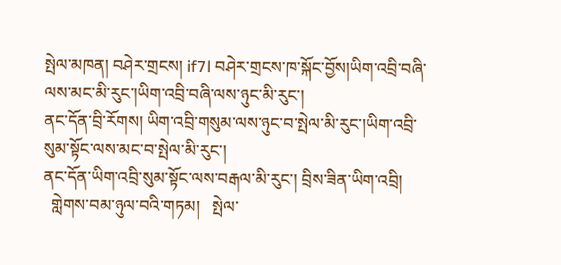སྤེལ་མཁན། བཤེར་གྲངས། if7l བཤེར་གྲངས་ཁ་སྐོང་བྱོས།ཡིག་འབྲི་བཞི་ལས་མང་མི་རུང་།ཡིག་འབྲི་བཞི་ལས་ཉུང་མི་རུང་།
ནང་དོན་བྲི་རོགས། ཡིག་འབྲི་གསུམ་ལས་ཉུང་བ་སྤེལ་མི་རུང་།ཡིག་འབྲི་སུམ་སྟོང་ལས་མང་བ་སྤེལ་མི་རུང་།
ནང་དོན་ཡིག་འབྲི་སུམ་སྟོང་ལས་བརྒལ་མི་རུང་། བྲིས་ཟིན་ཡིག་འབྲི།
  གླེགས་བམ་ཉུལ་བའི་གཏམ།   སྤེལ་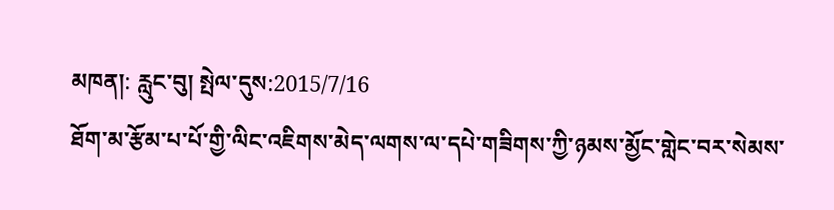མཁན།: རླུང་བུ། སྤེལ་དུས:2015/7/16
ཐོག་མ་རྩོམ་པ་པོ་གྱི་ལིང་འཇིགས་མེད་ལགས་ལ་དཔེ་གཟིགས་ཀྱི་ཉམས་མྱོང་གླེང་བར་སེམས་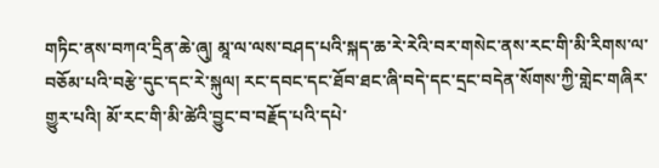གཏིང་ནས་བཀའ་དྲིན་ཆེ་ཞུ། མཱ་ལ་ལས་བཤད་པའི་སྐད་ཆ་རེ་རེའི་བར་གསེང་ནས་རང་གི་མི་རིགས་ལ་བཅོམ་པའི་བརྩེ་དུང་དང་རེ་སྐུལ། རང་དབང་དང་ཐོབ་ཐང་ཞི་བདེ་དང་དྲང་བདེན་སོགས་ཀྱི་གླེང་གཞིར་གྱུར་པའི། མོ་རང་གི་མི་ཚེའི་བྱུང་བ་བརྗོད་པའི་དཔེ་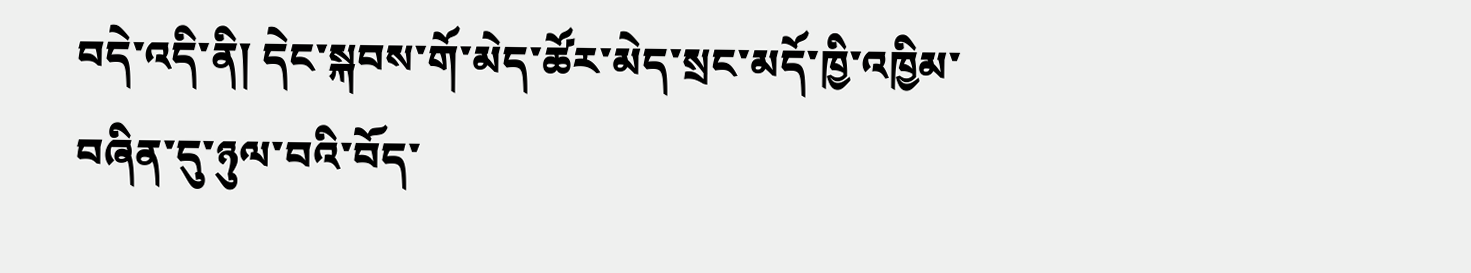བདེ་འདི་ནི། དེང་སྐབས་གོ་མེད་ཚོར་མེད་སྲང་མདོ་ཁྱི་འཁྱིམ་བཞིན་དུ་ཉུལ་བའི་བོད་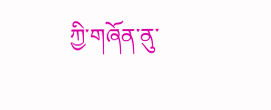ཀྱི་གཞོན་ནུ་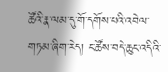ཚོའི་རྣ་ལམ་དུ་གོ་དགོས་པའི་འབེལ་གཏམ་ཞིག་རེད། ང་ཚོས་བདེ་ཆུང་འདིའི་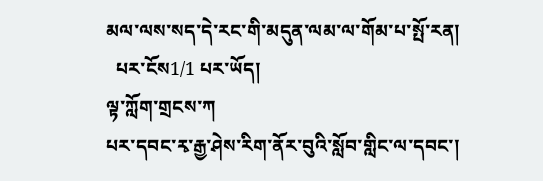མལ་ལས་སད་དེ་རང་གི་མདུན་ལམ་ལ་གོམ་པ་སྤོ་རན།
  པར་ངོས1/1 པར་ཡོད།
ལྟ་ཀློག་གྲངས་ཀ
པར་དབང་རྭ་རྒྱ་ཤེས་རིག་ནོར་བུའི་སློབ་གླིང་ལ་དབང་།